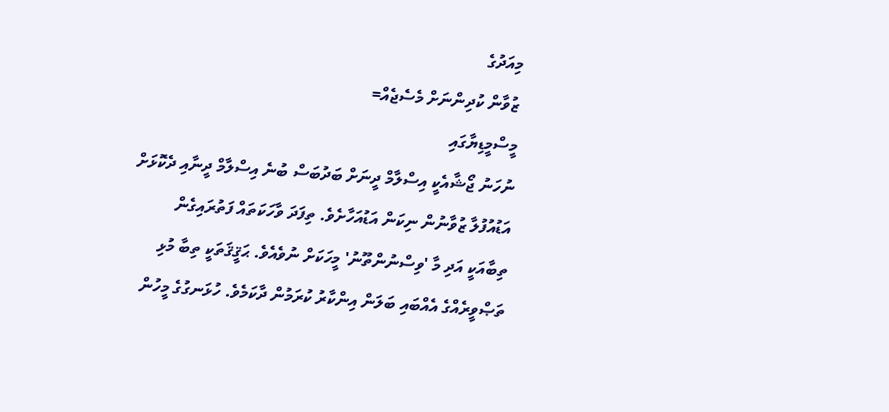މިއަދުގެ
ޒުވާން ކުދިންނަށް މެސެޖެއް=
މީސްމީޑިޔާގައި
ނުހަނު ޖޯޝާއެކީ އިސްލާމް ދީނަށް ބަދުބަސް ބުނެ އިސްލާމް ދީނާއި ދެކޮޅަށް
އަޑުއުފުލާ ޒުވާނުން ނިކަން އަޑުއަހާށެވެ. ތިފަދަ ވާހަކަތައް ފަތުރައިގެން
ތިބާއަކީ އަދި މާ 'ވިސްނުންތޫނު' މީހަކަށް ނުވެއެވެ. ޙަޤީޤަތަކީ ތިބާ މުޅި
ތަޞްވީރެއްގެ އެއްބައި ބަލަން އިންކާރު ކުރަމުން ދާކަމެވެ. ހުޅަނގުގެ މީހުން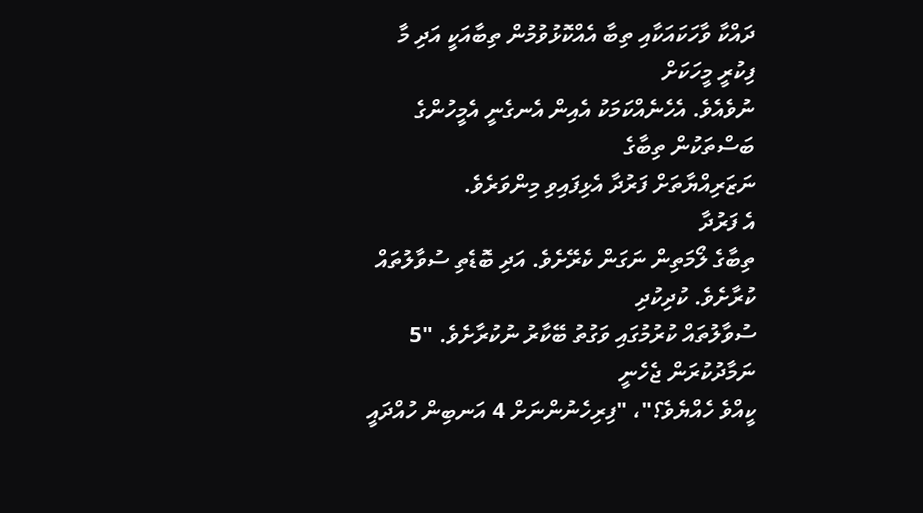ދައްކާ ވާހަކައަކާއި ތިބާ އެއްކޮޅުވުމުން ތިބާއަކީ އަދި މާ ފިކުރީ މީހަކަށް
ނުވެއެވެ. އެހެނެއްކަމަކު އެއިން އެނގެނީ އެމީހުންގެ ބަސްތަކުން ތިބާގެ
ނަޒަރިއްޔާތަށް ފަރުދާ އެޅިފައިވި މިންވަރެވެ.
އެ ފަރުދާ
ތިބާގެ ލޯމަތިން ނަގަން ކެރޭށެވެ. އަދި ބޮޑެތި ސުވާލުތައް ކުރާށެވެ. ކުދިކުދި
ސުވާލުތައް ކުރުމުގައި ވަގުތު ބޭކާރު ނުކުރާށެވެ. "5 ނަމާދުކުރަން ޖެހެނީ
ކީއްވެ ހެއްޔެވެ؟"، "ފިރިހެނުންނަށް 4 އަނބިން ހުއްދައީ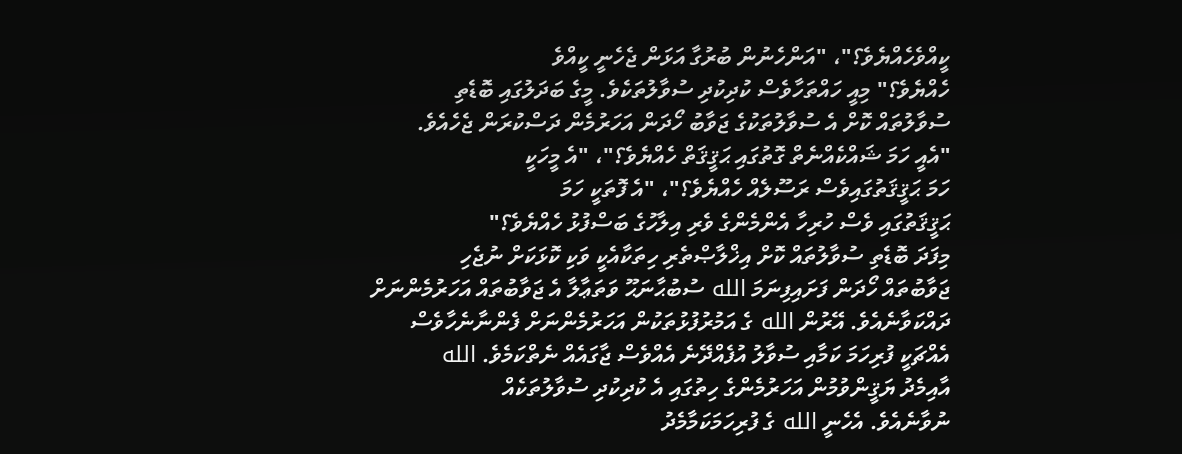ކީއްވެހެއްޔެވެ؟"، "އަންހެނުން ބުރުގާ އަޅަން ޖެހެނީ ކީއްވެ
ހެއްޔެވެ؟" މިއީ ހައްތަހާވެސް ކުދިކުދި ސުވާލުތަކެވެ. މީގެ ބަދަލުގައި ބޮޑެތި
ސުވާލުތައް ކޮށް އެ ސުވާލުތަކުގެ ޖަވާބު ހޯދަން އަހަރުމެން ދަސްކުރަން ޖެހެއެވެ.
"އެއީ ހަމަ ޝައްކެއްނެތް ގޮތުގައި ޙަޤީޤަތް ހެއްޔެވެ؟"، "އެ މީހަކީ
ހަމަ ޙަޤީޤަތުގައިވެސް ރަސޫލެއް ހެއްޔެވެ؟"، "އެ ފޮތަކީ ހަމަ
ޙަޤީޤަތުގައި ވެސް ހުރިހާ އެންމެންގެ ވެރި އިލާހުގެ ބަސްފުޅު ހެއްޔެވެ؟"
މިފަދަ ބޮޑެތި ސުވާލުތައް ކޮށް އިޚްލާޞްތެރި ހިތަކާއެކީ ވަކި ކޮޅަކަށް ނުޖެހި
ޖަވާބުތައް ހޯދަން ފަށައިފިނަމަ الله ސުބުޙާނަޙޫ ވަތަޢާލާ އެ ޖަވާބުތައް އަހަރުމެންނަށް
ދައްކަވާނެއެވެ. އޭރުން الله ގެ އަމުރުފުޅުތަކުން އަހަރުމެންނަށް ފެންނާނެހާވެސް
އެއްޗަކީ ފުރިހަމަ ކަމާއި ސުވާލު އުފެއްދޭނެ އެއްވެސް ޖާގައެއް ނެތްކަމެވެ. الله
އާއިމެދު ޔަޤީންވުމުން އަހަރުމެންގެ ހިތުގައި އެ ކުދިކުދި ސުވާލުތަކެއް
ނުވާނެއެވެ. އެހެނީ الله ގެ ފުރިހަމަކަމާމެދު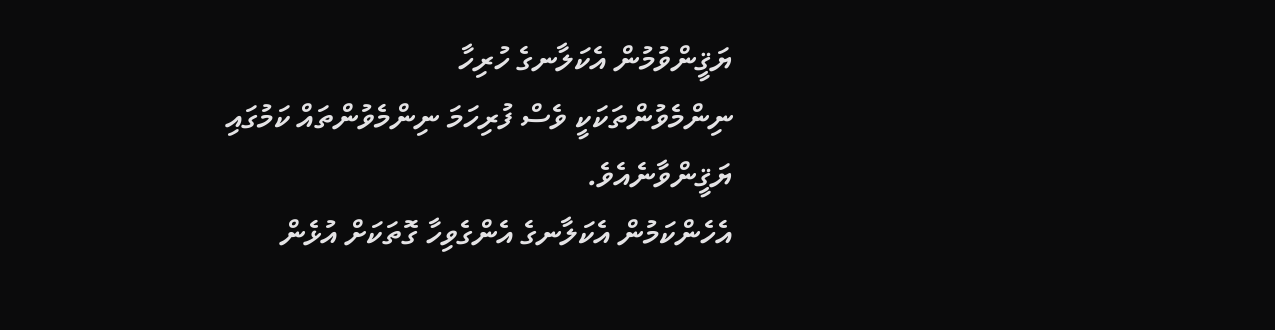ޔަޤީންވުމުން އެކަލާނގެ ހުރިހާ
ނިންމެވުންތަކަކީ ވެސް ފުރިހަމަ ނިންމެވުންތައް ކަމުގައި ޔަޤީންވާނެއެވެ.
އެހެންކަމުން އެކަލާނގެ އެންގެވިހާ ގޮތަކަށް އުޅެން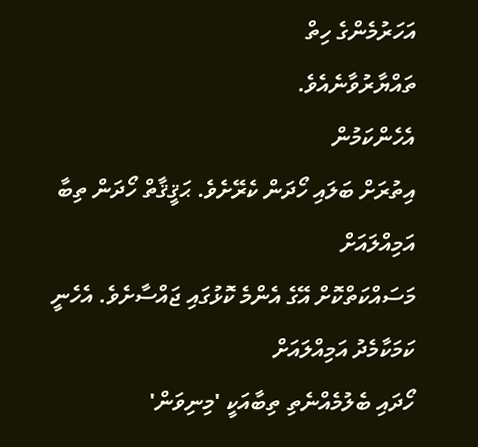އަހަރުމެންގެ ހިތް
ތައްޔާރުވާނެއެވެ.
އެހެންކަމުން
އިތުރަށް ބަލައި ހޯދަން ކެރޭށެވެ. ޙަޤީޤާތް ހޯދަން ތިބާ އަމިއްލައަށް
މަސައްކަތްކޮށް އޭގެ އެންމެ ކޮޅުގައި ޖައްސާށެވެ. އެހެނީ ކަމަކާމެދު އަމިއްލައަށް
ހޯދައި ބެލުމެއްނެތި ތިބާއަކީ 'މިނިވަން'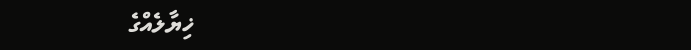ޚިޔާލެއްގެ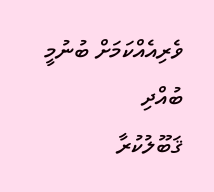ވެރިއެއްކަމަށް ބުނުމީ ބުއްދި
ޤަބޫލުކުރާ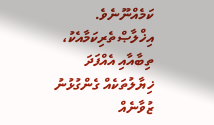ކަމެއްނޫނެވެ.
އިޚްލާޞްތެރިކަމާއެކު،
ތިބާއާއި އެއްފަދަ ޚިޔާލުތަކެއް ގެންގުޅުނު ޒުވާނެއް